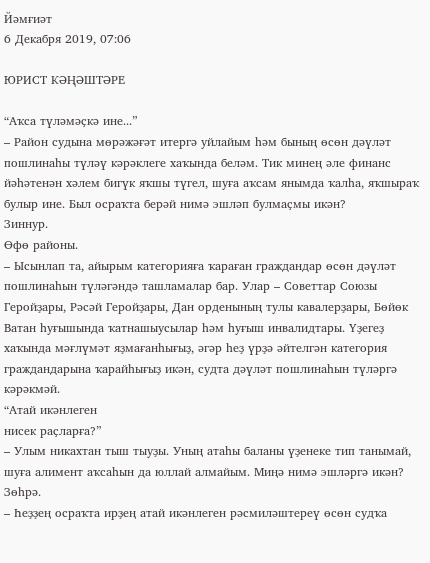Йәмғиәт
6 Декабря 2019, 07:06

ЮРИСТ КӘҢӘШТӘРЕ

“Аҡса түләмәҫкә ине...”
– Район судына мөрәжәғәт итергә уйлайым һәм бының өсөн дәүләт пошлинаһы түләү кәрәклеге хаҡында беләм. Тик минең әле финанс йәһәтенән хәлем бигүк яҡшы түгел, шуға аҡсам янымда ҡалһа, яҡшыраҡ булыр ине. Был осраҡта берәй нимә эшләп булмаҫмы икән?
Зиннур.
Өфө районы.
– Ысынлап та, айырым категорияға ҡараған граждандар өсөн дәүләт пошлинаһын түләгәндә ташламалар бар. Улар – Советтар Союзы Геройҙары, Рәсәй Геройҙары, Дан орденының тулы кавалерҙары, Бөйөк Ватан һуғышында ҡатнашыусылар һәм һуғыш инвалидтары. Үҙегеҙ хаҡында мәғлүмәт яҙмағанһығыҙ, әгәр һеҙ үрҙә әйтелгән категория граждандарына ҡарайһығыҙ икән, судта дәүләт пошлинаһын түләргә кәрәкмәй.
“Атай икәнлеген
нисек раҫларға?”
– Улым никахтан тыш тыуҙы. Уның атаһы баланы үҙенеке тип танымай, шуға алимент аҡсаһын да юллай алмайым. Миңә нимә эшләргә икән?
Зөһрә.
– Һеҙҙең осраҡта ирҙең атай икәнлеген рәсмиләштереү өсөн судҡа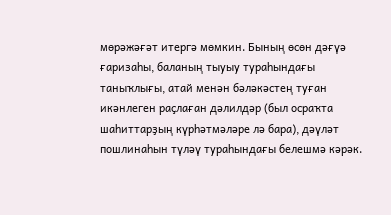мөрәжәғәт итергә мөмкин. Бының өсөн дәғүә ғаризаһы, баланың тыуыу тураһындағы таныҡлығы, атай менән бәләкәстең туған икәнлеген раҫлаған дәлилдәр (был осраҡта шаһиттарҙың күрһәтмәләре лә бара), дәүләт пошлинаһын түләү тураһындағы белешмә кәрәк.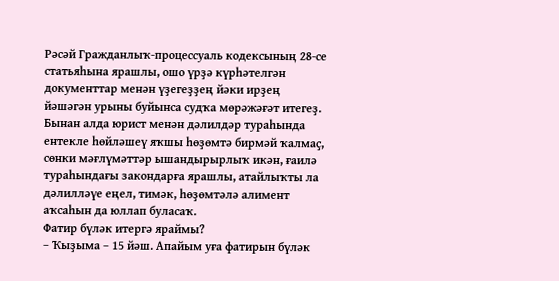Рәсәй Гражданлыҡ-процессуаль кодексының 28-се статьяһына ярашлы, ошо үрҙә күрһәтелгән документтар менән үҙегеҙҙең йәки ирҙең йәшәгән урыны буйынса судҡа мөрәжәғәт итегеҙ.
Бынан алда юрист менән дәлилдәр тураһында ентекле һөйләшеү яҡшы һөҙөмтә бирмәй ҡалмаҫ, сөнки мәғлүмәттәр ышандырырлыҡ икән, ғаилә тураһындағы закондарға ярашлы, атайлыҡты ла дәлилләүе еңел, тимәк, һөҙөмтәлә алимент аҡсаһын да юллап буласаҡ.
Фатир бүләк итергә яраймы?
– Ҡыҙыма – 15 йәш. Апайым уға фатирын бүләк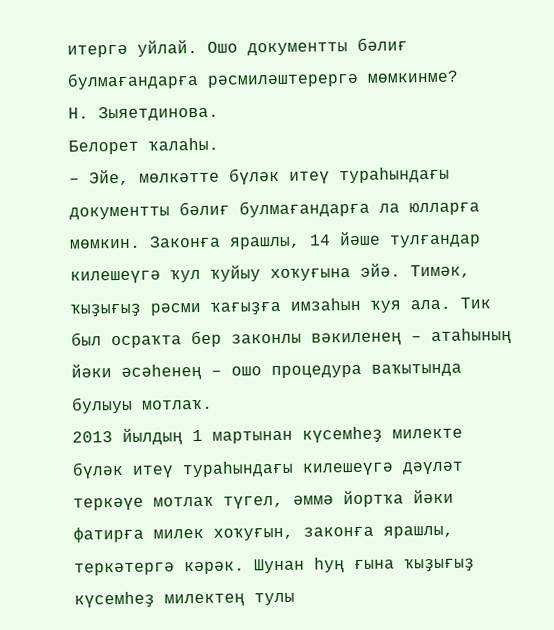итергә уйлай. Ошо документты бәлиғ булмағандарға рәсмиләштерергә мөмкинме?
Н. Зыяетдинова.
Белорет ҡалаһы.
– Эйе, мөлкәтте бүләк итеү тураһындағы документты бәлиғ булмағандарға ла юлларға мөмкин. Законға ярашлы, 14 йәше тулғандар килешеүгә ҡул ҡуйыу хоҡуғына эйә. Тимәк, ҡыҙығыҙ рәсми ҡағыҙға имзаһын ҡуя ала. Тик был осраҡта бер законлы вәкиленең – атаһының йәки әсәһенең – ошо процедура ваҡытында булыуы мотлаҡ.
2013 йылдың 1 мартынан күсемһеҙ милекте бүләк итеү тураһындағы килешеүгә дәүләт теркәүе мотлаҡ түгел, әммә йортҡа йәки фатирға милек хоҡуғын, законға ярашлы, теркәтергә кәрәк. Шунан һуң ғына ҡыҙығыҙ күсемһеҙ милектең тулы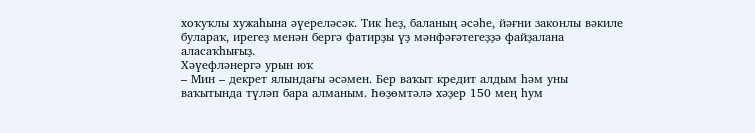хоҡуҡлы хужаһына әүереләсәк. Тик һеҙ, баланың әсәһе, йәғни законлы вәкиле булараҡ, ирегеҙ менән бергә фатирҙы үҙ мәнфәғәтегеҙҙә файҙалана аласаҡһығыҙ.
Хәүефләнергә урын юҡ
– Мин – декрет ялындағы әсәмен. Бер ваҡыт кредит алдым һәм уны ваҡытында түләп бара алманым. Һөҙөмтәлә хәҙер 150 мең һум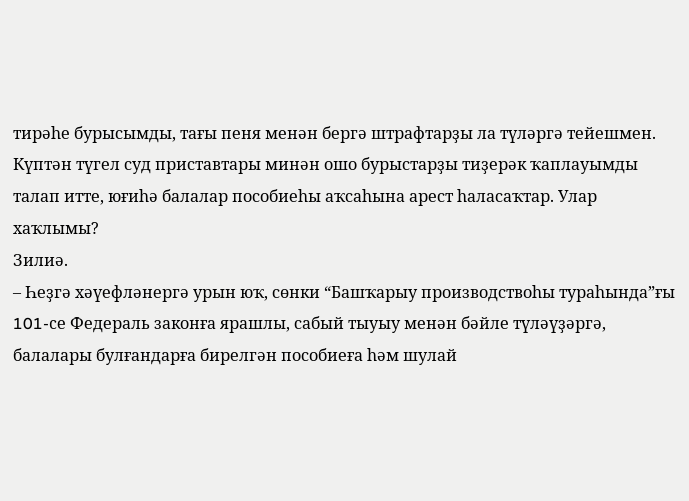тирәһе бурысымды, тағы пеня менән бергә штрафтарҙы ла түләргә тейешмен. Күптән түгел суд приставтары минән ошо бурыстарҙы тиҙерәк ҡаплауымды талап итте, юғиһә балалар пособиеһы аҡсаһына арест һаласаҡтар. Улар хаҡлымы?
Зилиә.
– Һеҙгә хәүефләнергә урын юҡ, сөнки “Башҡарыу производствоһы тураһында”ғы 101-cе Федераль законға ярашлы, сабый тыуыу менән бәйле түләүҙәргә, балалары булғандарға бирелгән пособиеға һәм шулай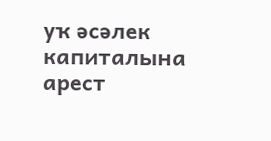уҡ әсәлек капиталына арест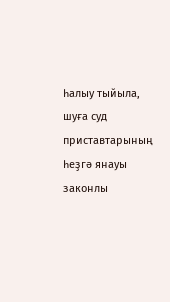һалыу тыйыла, шуға суд приставтарының һеҙгә янауы законлы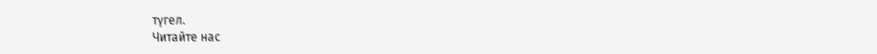түгел.
Читайте нас